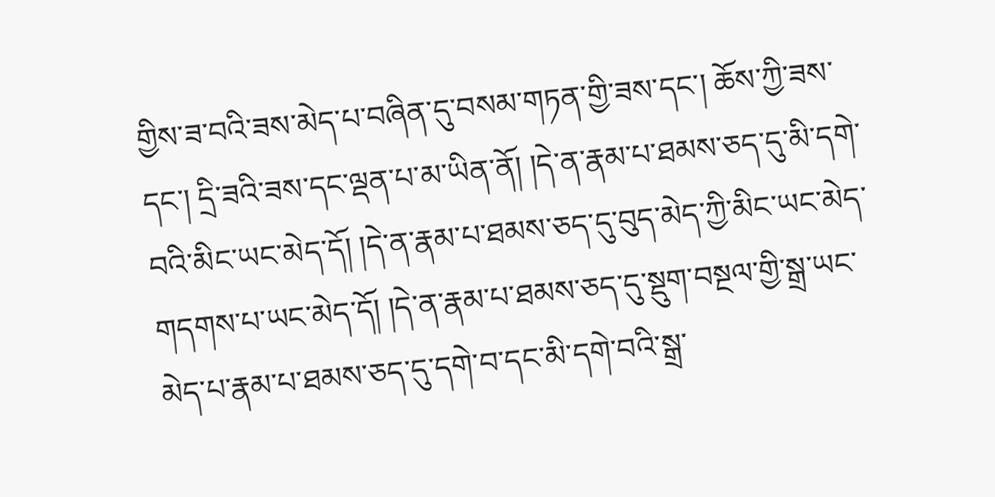གྱིས་ཟ་བའི་ཟས་མེད་པ་བཞིན་དུ་བསམ་གཏན་གྱི་ཟས་དང་། ཆོས་ཀྱི་ཟས་དང་། དྲི་ཟའི་ཟས་དང་ལྡན་པ་མ་ཡིན་ནོ། །དེ་ན་རྣམ་པ་ཐམས་ཅད་དུ་མི་དགེ་བའི་མིང་ཡང་མེད་དོ། །དེ་ན་རྣམ་པ་ཐམས་ཅད་དུ་བུད་མེད་ཀྱི་མིང་ཡང་མེད་གདགས་པ་ཡང་མེད་དོ། །དེ་ན་རྣམ་པ་ཐམས་ཅད་དུ་སྡུག་བསྔལ་གྱི་སྒྲ་ཡང་མེད་པ་རྣམ་པ་ཐམས་ཅད་དུ་དགེ་བ་དང་མི་དགེ་བའི་སྒྲ་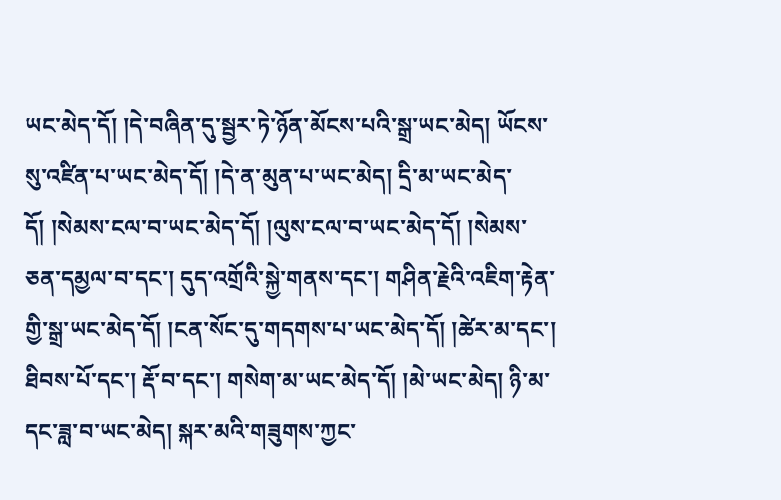ཡང་མེད་དོ། །དེ་བཞིན་དུ་སྦྱར་ཏེ་ཉོན་མོངས་པའི་སྒྲ་ཡང་མེད། ཡོངས་སུ་འཛིན་པ་ཡང་མེད་དོ། །དེ་ན་མུན་པ་ཡང་མེད། དྲི་མ་ཡང་མེད་དོ། །སེམས་ངལ་བ་ཡང་མེད་དོ། །ལུས་ངལ་བ་ཡང་མེད་དོ། །སེམས་ཅན་དམྱལ་བ་དང་། དུད་འགྲོའི་སྐྱེ་གནས་དང་། གཤིན་རྗེའི་འཇིག་རྟེན་གྱི་སྒྲ་ཡང་མེད་དོ། །ངན་སོང་དུ་གདགས་པ་ཡང་མེད་དོ། །ཚེར་མ་དང་། ཐིབས་པོ་དང་། རྡོ་བ་དང་། གསེག་མ་ཡང་མེད་དོ། །མེ་ཡང་མེད། ཉི་མ་དང་ཟླ་བ་ཡང་མེད། སྐར་མའི་གཟུགས་ཀྱང་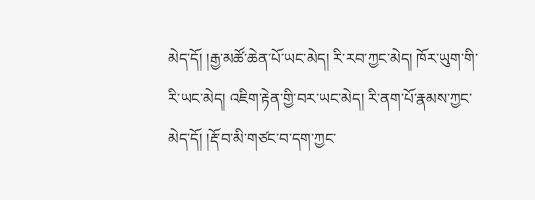མེད་དོ། །རྒྱ་མཚོ་ཆེན་པོ་ཡང་མེད། རི་རབ་ཀྱང་མེད། ཁོར་ཡུག་གི་རི་ཡང་མེད། འཇིག་རྟེན་གྱི་བར་ཡང་མེད། རི་ནག་པོ་རྣམས་ཀྱང་མེད་དོ། །རྡོ་བ་མི་གཙང་བ་དག་ཀྱང་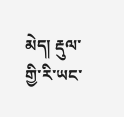མེད། རྡུལ་གྱི་རི་ཡང་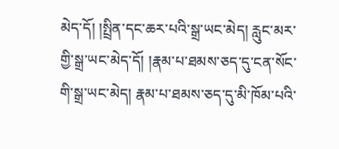མེད་དོ། །སྤྲིན་དང་ཆར་པའི་སྒྲ་ཡང་མེད། རླུང་མར་གྱི་སྒྲ་ཡང་མེད་དོ། །རྣམ་པ་ཐམས་ཅད་དུ་ངན་སོང་གི་སྒྲ་ཡང་མེད། རྣམ་པ་ཐམས་ཅད་དུ་མི་ཁོམ་པའི་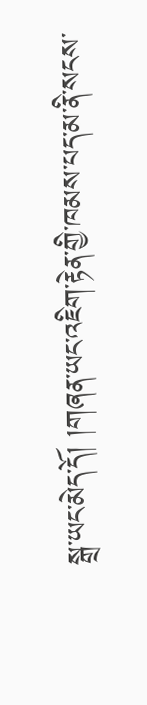སྒྲ་ཡང་མེད་དོ། །གཞན་ཡང་འཇིག་རྟེན་གྱི་ཁམས་པད་མ་ནི་སངས་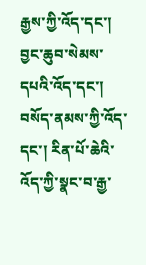རྒྱས་ཀྱི་འོད་དང་། བྱང་ཆུབ་སེམས་དཔའི་འོད་དང་། བསོད་ནམས་ཀྱི་འོད་དང་། རིན་པོ་ཆེའི་འོད་ཀྱི་སྣང་བ་རྒྱ་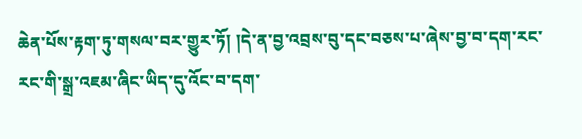ཆེན་པོས་རྟག་ཏུ་གསལ་བར་གྱུར་ཏོ། །དེ་ན་བྱ་འབྲས་བུ་དང་བཅས་པ་ཞེས་བྱ་བ་དག་རང་རང་གི་སྒྲ་འཇམ་ཞིང་ཡིད་དུ་འོང་བ་དག་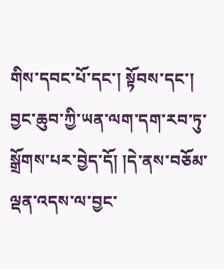གིས་དབང་པོ་དང་། སྟོབས་དང་། བྱང་ཆུབ་ཀྱི་ཡན་ལག་དག་རབ་ཏུ་སྒྲོགས་པར་བྱེད་དོ། །དེ་ནས་བཅོམ་ལྡན་འདས་ལ་བྱང་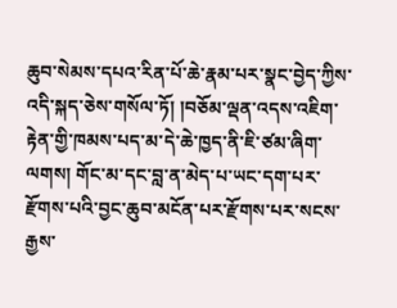ཆུབ་སེམས་དཔའ་རིན་པོ་ཆེ་རྣམ་པར་སྣང་བྱེད་ཀྱིས་འདི་སྐད་ཅེས་གསོལ་ཏོ། །བཅོམ་ལྡན་འདས་འཇིག་རྟེན་གྱི་ཁམས་པད་མ་དེ་ཆེ་ཁྱད་ནི་ཇི་ཙམ་ཞིག་ལགས། གོང་མ་དང་བླ་ན་མེད་པ་ཡང་དག་པར་རྫོགས་པའི་བྱང་ཆུབ་མངོན་པར་རྫོགས་པར་སངས་རྒྱས་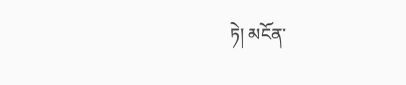ཏེ། མངོན་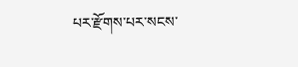པར་རྫོགས་པར་སངས་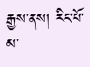རྒྱས་ནས། རིང་པོ་མ་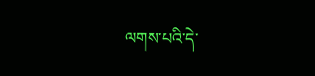ལགས་པའི་དེ་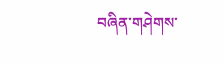བཞིན་གཤེགས་